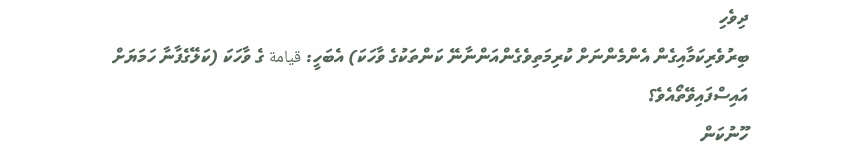ދިވެހި
ބިރުވެރިކަމާއިގެން އެންމެންނަށް ކުރިމަތިވެގެންއަންނާނޭ ކަންތަކުގެ ވާހަކަ) އެބަހީ: قيامة ގެ ވާހަކަ (ކަލޭގެފާނާ ހަމަޔަށް އައިސްފައިވޭތޯއެވެ؟
ހޫނުކަން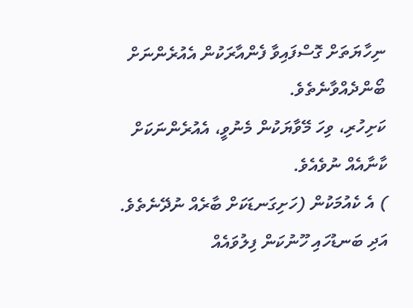ނިހާޔަތަށް ގޮސްފައިވާ ފެންއާރަކުން އެއުރެންނަށް ބޯންދެއްވާނެތެވެ.
ކަށިހުރި، ވިހަ މޭވާޔަކުން މެނުވީ، އެއުރެންނަކަށް ކާނާއެއް ނުވެއެވެ.
) އެ ކެއުމަކުން (ހަށިގަނޑަކަށް ބާރެއް ނުދޭނެތެވެ. އަދި ބަނޑުހައި ހޫނުކަން ފިލުވައެއް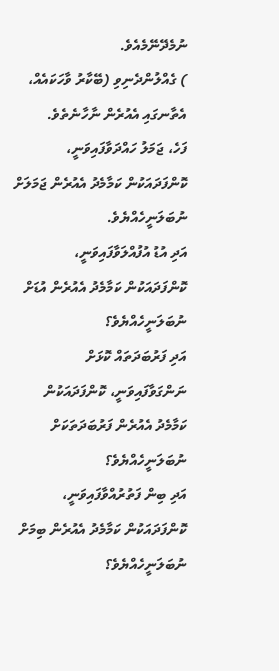ނުމެދޭނޭމެއެވެ.
) ގެއްލުންދެނިވި (ބޭކާރު ވާހަކައެއް، އެތާނގައި އެއުރެން ނާހާނެތެވެ.
ފަހެ، ޖަމަލު ހައްދަވާފައިވަނީ، ކޮންފަދައަކުން ކަމާމެދު އެއުރެން ޖަމަލަށް ނުބަލަނީހެއްޔެވެ.
އަދި އުޑު އުފުއްލަވާފައިވަނީ، ކޮންފަދައަކުން ކަމާމެދު އެއުރެން އުޑަށް ނުބަލަނީހެއްޔެވެ؟
އަދި ފަރުބަދަތައް ކޮޅަށް ނަންގަވާފައިވަނީ، ކޮންފަދައަކުން ކަމާމެދު އެއުރެން ފަރުބަދަތަކަށް ނުބަލަނީހެއްޔެވެ؟
އަދި ބިން ފަތުރުއްވާފައިވަނީ، ކޮންފަދައަކުން ކަމާމެދު އެއުރެން ބިމަށް ނުބަލަނީހެއްޔެވެ؟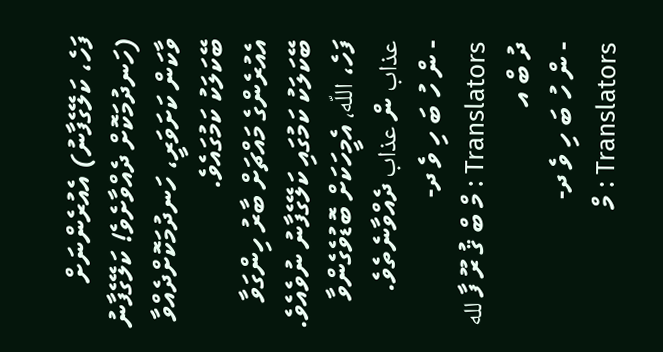ފަހެ، ކަލޭގެފާނު) އެއުރެންނަށް (ހަނދުމަކޮށް ދެއްވާށެވެ! ކަލޭގެފާނު ވާކަން ކަށަވަރީ، ހަނދުމަކޮށްދެއްވާ ބޭކަލަކު ކަމުގައެވެ.
އެއުރެންގެ މައްޗަށް ބާރު ހިންގަވާ ބޭކަލަކު ކަމުގައި ކަލޭގެފާނު ނުވެއެވެ.
ފަހެ، اللّه، އެމީހަކަށް ބޮޑުވެގެންވާ عذاب ން عذاب ދެއްވާނެތެވެ.
- ން ހު ބަ ހި ވެ ދ-
Translators : މް ބް ޤު ރޫ ފާ لله ދު ބް އ
- ން ހު ބަ ހި ވެ ދ-
Translators : މް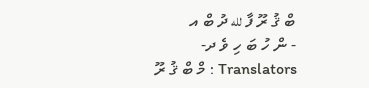ބް ޤު ރޫ ފާ لله ދު ބް އ
- ން ހު ބަ ހި ވެ ދ-
Translators : މް ބް ޤު ރޫ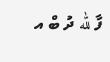ފާ لله ދު ބް އ